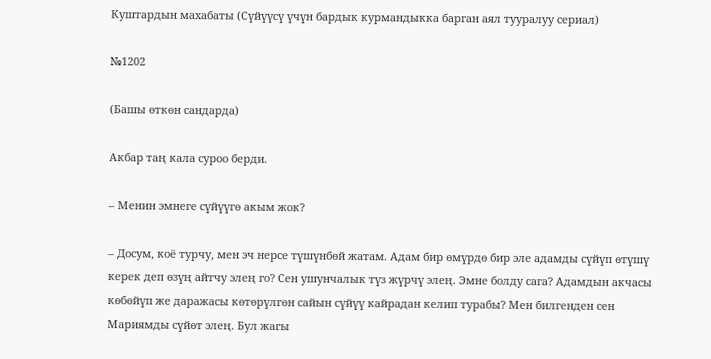Куштардын махабаты (Сүйүүсү үчүн бардык курмандыкка барган аял тууралуу сериал)

№1202

(Башы өткөн сандарда)

Акбар таң кала суроо берди.

– Менин эмнеге сүйүүгө акым жок?

– Досум, коё турчу, мен эч нерсе түшүнбөй жатам. Адам бир өмүрдө бир эле адамды сүйүп өтүшү керек деп өзүң айтчу элең го? Сен ушунчалык түз жүрчү элең. Эмне болду сага? Адамдын акчасы көбөйүп же даражасы көтөрүлгөн сайын сүйүү кайрадан келип турабы? Мен билгенден сен Мариямды сүйөт элең. Бул жагы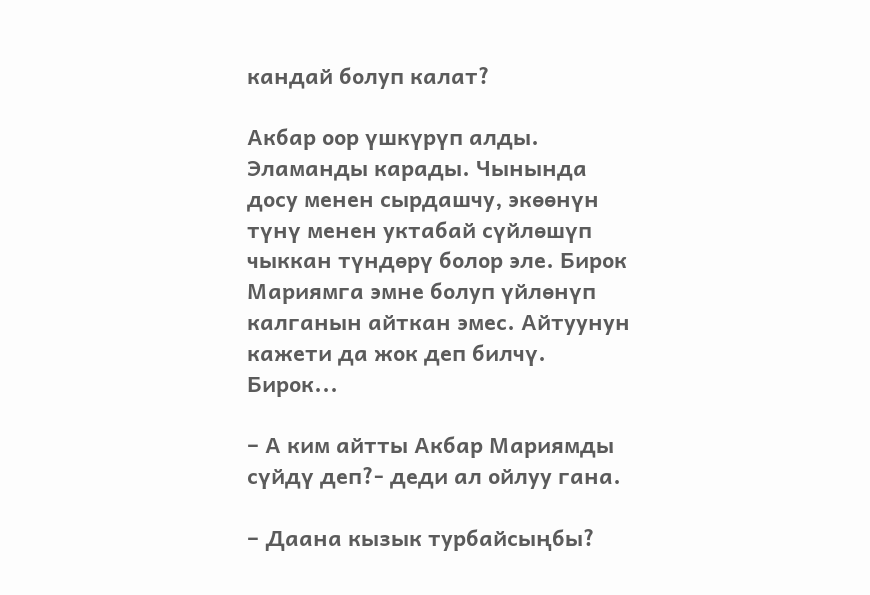кандай болуп калат?

Акбар оор үшкүрүп алды. Эламанды карады. Чынында досу менен сырдашчу, экөөнүн түнү менен уктабай сүйлөшүп чыккан түндөрү болор эле. Бирок Мариямга эмне болуп үйлөнүп калганын айткан эмес. Айтуунун кажети да жок деп билчү. Бирок...

– А ким айтты Акбар Мариямды сүйдү деп?- деди ал ойлуу гана.

– Даана кызык турбайсыңбы?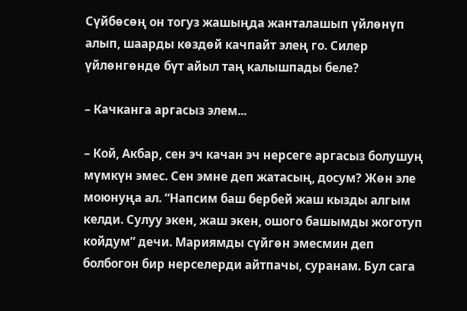Сүйбөсөң он тогуз жашыңда жанталашып үйлөнүп алып, шаарды көздөй качпайт элең го. Силер үйлөнгөндө бүт айыл таң калышпады беле?

– Качканга аргасыз элем...

– Кой, Акбар, сен эч качан эч нерсеге аргасыз болушуң мүмкүн эмес. Сен эмне деп жатасың, досум? Жөн эле моюнуңа ал. “Напсим баш бербей жаш кызды алгым келди. Сулуу экен, жаш экен, ошого башымды жоготуп койдум” дечи. Мариямды сүйгөн эмесмин деп болбогон бир нерселерди айтпачы, суранам. Бул сага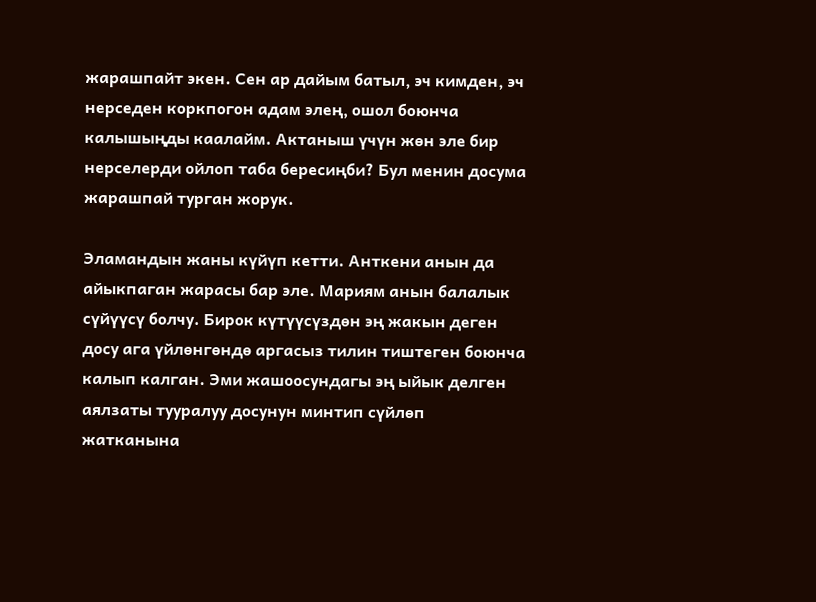жарашпайт экен. Сен ар дайым батыл, эч кимден, эч нерседен коркпогон адам элең, ошол боюнча калышыңды каалайм. Актаныш үчүн жөн эле бир нерселерди ойлоп таба бересиңби? Бул менин досума жарашпай турган жорук.

Эламандын жаны күйүп кетти. Анткени анын да айыкпаган жарасы бар эле. Мариям анын балалык сүйүүсү болчу. Бирок күтүүсүздөн эң жакын деген досу ага үйлөнгөндө аргасыз тилин тиштеген боюнча калып калган. Эми жашоосундагы эң ыйык делген аялзаты тууралуу досунун минтип сүйлөп жатканына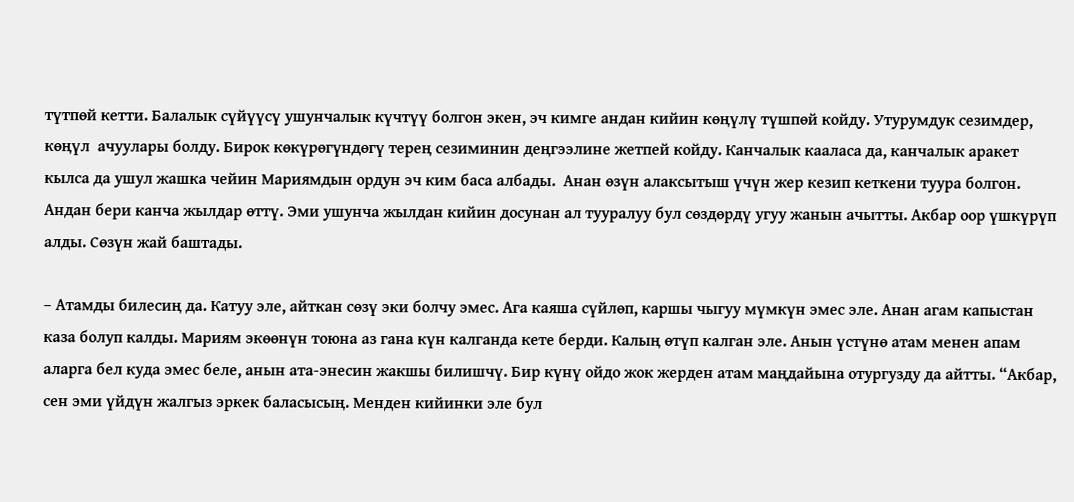түтпөй кетти. Балалык сүйүүсү ушунчалык күчтүү болгон экен, эч кимге андан кийин көңүлү түшпөй койду. Утурумдук сезимдер, көңүл  ачуулары болду. Бирок көкүрөгүндөгү терең сезиминин деңгээлине жетпей койду. Канчалык кааласа да, канчалык аракет кылса да ушул жашка чейин Мариямдын ордун эч ким баса албады.  Анан өзүн алаксытыш үчүн жер кезип кеткени туура болгон. Андан бери канча жылдар өттү. Эми ушунча жылдан кийин досунан ал тууралуу бул сөздөрдү угуу жанын ачытты. Акбар оор үшкүрүп алды. Сөзүн жай баштады.

– Атамды билесиң да. Катуу эле, айткан сөзү эки болчу эмес. Ага каяша сүйлөп, каршы чыгуу мүмкүн эмес эле. Анан агам капыстан каза болуп калды. Мариям экөөнүн тоюна аз гана күн калганда кете берди. Калың өтүп калган эле. Анын үстүнө атам менен апам аларга бел куда эмес беле, анын ата-энесин жакшы билишчү. Бир күнү ойдо жок жерден атам маңдайына отургузду да айтты. “Акбар, сен эми үйдүн жалгыз эркек баласысың. Менден кийинки эле бул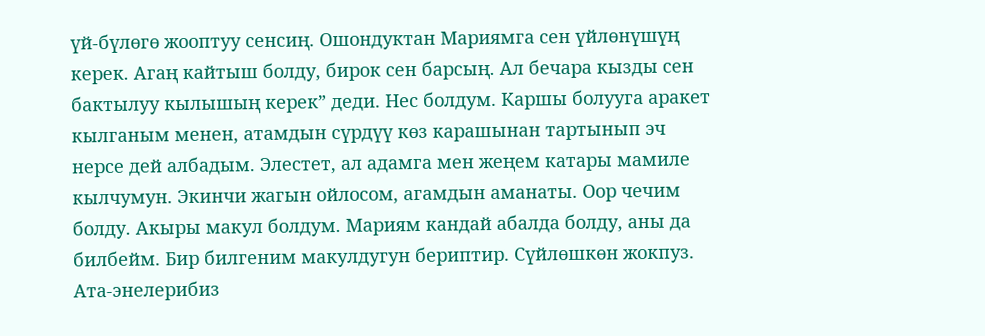үй-бүлөгө жооптуу сенсиң. Ошондуктан Мариямга сен үйлөнүшүң керек. Агаң кайтыш болду, бирок сен барсың. Ал бечара кызды сен бактылуу кылышың керек” деди. Нес болдум. Каршы болууга аракет кылганым менен, атамдын сүрдүү көз карашынан тартынып эч нерсе дей албадым. Элестет, ал адамга мен жеңем катары мамиле кылчумун. Экинчи жагын ойлосом, агамдын аманаты. Оор чечим болду. Акыры макул болдум. Мариям кандай абалда болду, аны да билбейм. Бир билгеним макулдугун бериптир. Сүйлөшкөн жокпуз. Ата-энелерибиз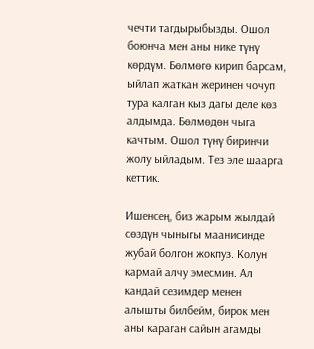чечти тагдырыбызды. Ошол боюнча мен аны нике түнү көрдүм. Бөлмөгө кирип барсам, ыйлап жаткан жеринен чочуп тура калган кыз дагы деле көз алдымда. Бөлмөдөн чыга качтым. Ошол түнү биринчи жолу ыйладым. Тез эле шаарга кеттик.

Ишенсең, биз жарым жылдай сөздүн чыныгы маанисинде жубай болгон жокпуз. Колун кармай алчу эмесмин. Ал кандай сезимдер менен алышты билбейм, бирок мен аны караган сайын агамды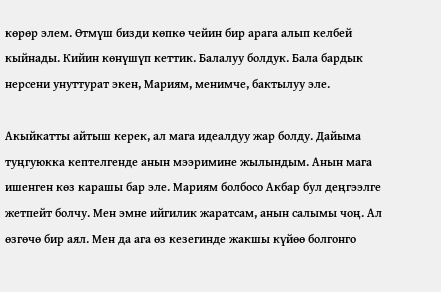көрөр элем. Өтмүш бизди көпкө чейин бир арага алып келбей кыйнады. Кийин көнүшүп кеттик. Балалуу болдук. Бала бардык нерсени унуттурат экен, Мариям, менимче, бактылуу эле.

Акыйкатты айтыш керек, ал мага идеалдуу жар болду. Дайыма туңгуюкка кептелгенде анын мээримине жылындым. Анын мага ишенген көз карашы бар эле. Мариям болбосо Акбар бул деңгээлге жетпейт болчу. Мен эмне ийгилик жаратсам, анын салымы чоң. Ал өзгөчө бир аял. Мен да ага өз кезегинде жакшы күйөө болгонго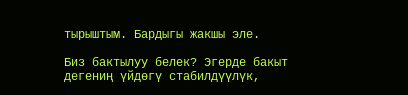тырыштым. Бардыгы жакшы эле.

Биз бактылуу белек? Эгерде бакыт дегениң үйдөгү стабилдүүлүк,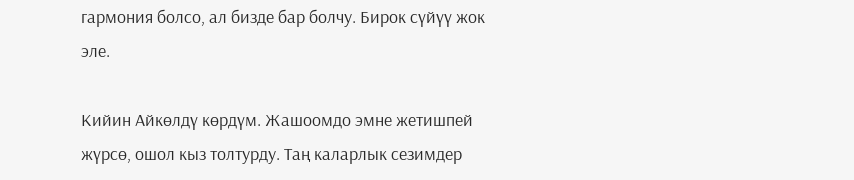гармония болсо, ал бизде бар болчу. Бирок сүйүү жок эле.

Кийин Айкөлдү көрдүм. Жашоомдо эмне жетишпей жүрсө, ошол кыз толтурду. Таң каларлык сезимдер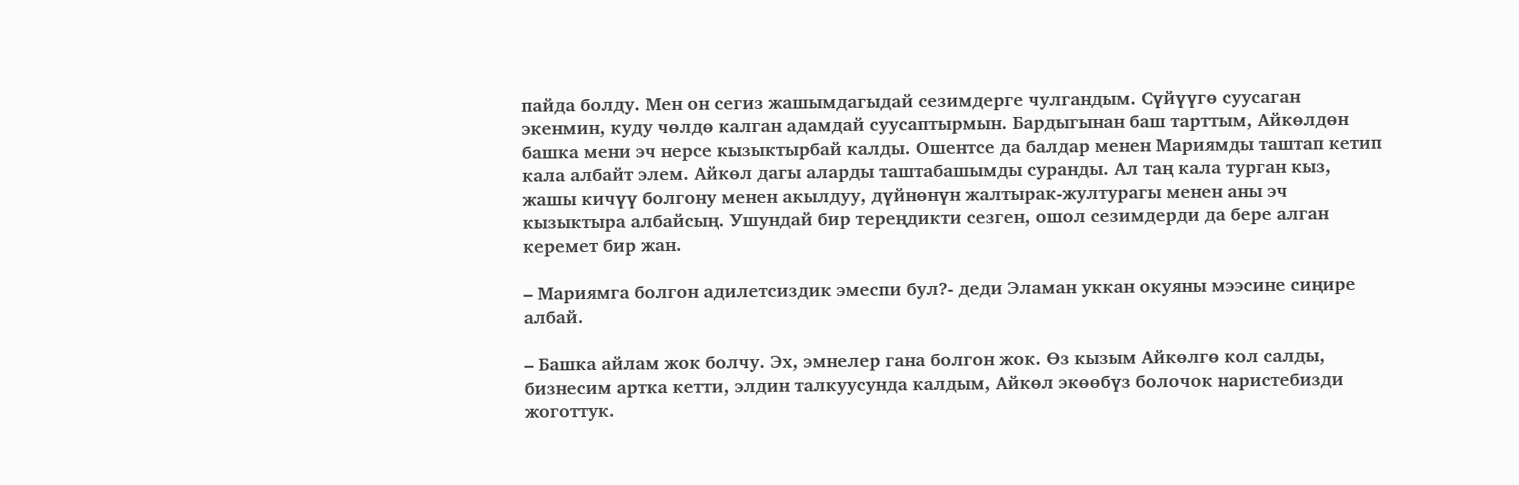пайда болду. Мен он сегиз жашымдагыдай сезимдерге чулгандым. Сүйүүгө суусаган экенмин, куду чөлдө калган адамдай суусаптырмын. Бардыгынан баш тарттым, Айкөлдөн башка мени эч нерсе кызыктырбай калды. Ошентсе да балдар менен Мариямды таштап кетип кала албайт элем. Айкөл дагы аларды таштабашымды суранды. Ал таң кала турган кыз, жашы кичүү болгону менен акылдуу, дүйнөнүн жалтырак-жултурагы менен аны эч кызыктыра албайсың. Ушундай бир тереңдикти сезген, ошол сезимдерди да бере алган керемет бир жан.

– Мариямга болгон адилетсиздик эмеспи бул?- деди Эламан уккан окуяны мээсине сиңире албай.

– Башка айлам жок болчу. Эх, эмнелер гана болгон жок. Өз кызым Айкөлгө кол салды, бизнесим артка кетти, элдин талкуусунда калдым, Айкөл экөөбүз болочок наристебизди жоготтук.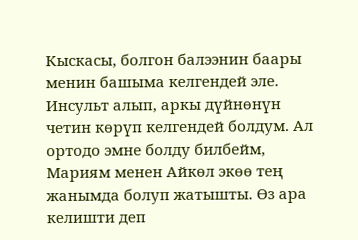Кыскасы, болгон балээнин баары менин башыма келгендей эле. Инсульт алып, аркы дүйнөнүн четин көрүп келгендей болдум. Ал ортодо эмне болду билбейм, Мариям менен Айкөл экөө тең жанымда болуп жатышты. Өз ара келишти деп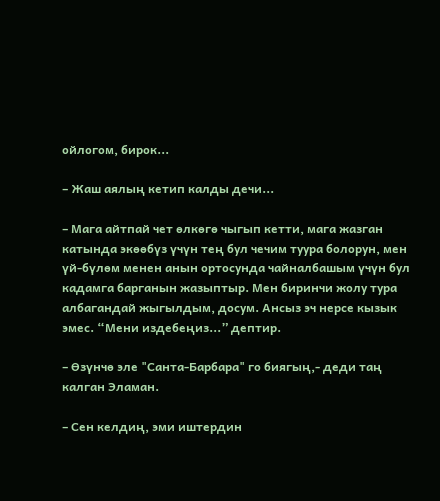ойлогом, бирок...

– Жаш аялың кетип калды дечи...

– Мага айтпай чет өлкөгө чыгып кетти, мага жазган катында экөөбүз үчүн тең бул чечим туура болорун, мен үй-бүлөм менен анын ортосунда чайналбашым үчүн бул кадамга барганын жазыптыр. Мен биринчи жолу тура албагандай жыгылдым, досум. Ансыз эч нерсе кызык эмес. “Мени издебеңиз...” дептир.

– Өзүнчө эле "Санта-Барбара" го биягың,- деди таң калган Эламан.

– Сен келдиң, эми иштердин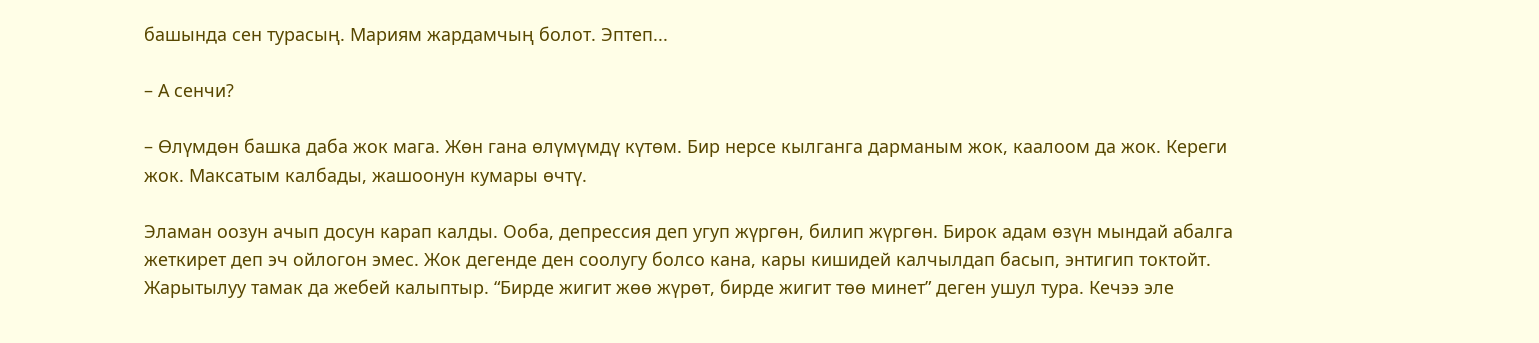башында сен турасың. Мариям жардамчың болот. Эптеп...

– А сенчи?

– Өлүмдөн башка даба жок мага. Жөн гана өлүмүмдү күтөм. Бир нерсе кылганга дарманым жок, каалоом да жок. Кереги жок. Максатым калбады, жашоонун кумары өчтү.

Эламан оозун ачып досун карап калды. Ооба, депрессия деп угуп жүргөн, билип жүргөн. Бирок адам өзүн мындай абалга жеткирет деп эч ойлогон эмес. Жок дегенде ден соолугу болсо кана, кары кишидей калчылдап басып, энтигип токтойт. Жарытылуу тамак да жебей калыптыр. “Бирде жигит жөө жүрөт, бирде жигит төө минет” деген ушул тура. Кечээ эле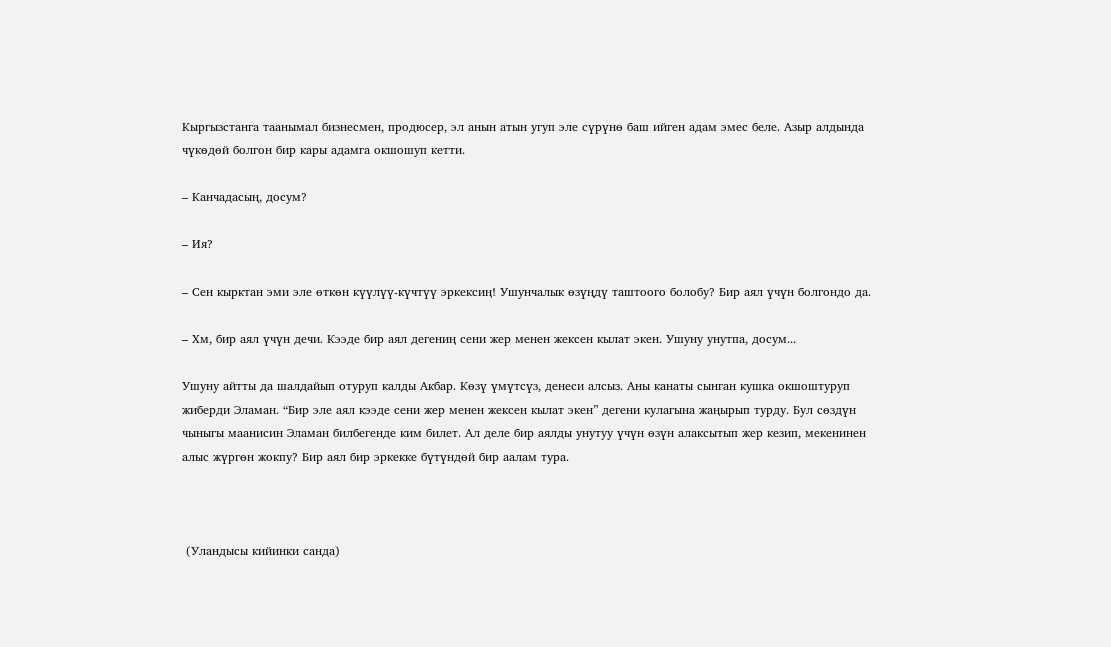Кыргызстанга таанымал бизнесмен, продюсер, эл анын атын угуп эле сүрүнө баш ийген адам эмес беле. Азыр алдында чүкөдөй болгон бир кары адамга окшошуп кетти.

– Канчадасың, досум?

– Ия?

– Сен кырктан эми эле өткөн күүлүү-күчтүү эркексиң! Ушунчалык өзүңдү таштоого болобу? Бир аял үчүн болгондо да.

– Хм, бир аял үчүн дечи. Кээде бир аял дегениң сени жер менен жексен кылат экен. Ушуну унутпа, досум...

Ушуну айтты да шалдайып отуруп калды Акбар. Көзү үмүтсүз, денеси алсыз. Аны канаты сынган кушка окшоштуруп жиберди Эламан. “Бир эле аял кээде сени жер менен жексен кылат экен” дегени кулагына жаңырып турду. Бул сөздүн чыныгы маанисин Эламан билбегенде ким билет. Ал деле бир аялды унутуу үчүн өзүн алаксытып жер кезип, мекенинен алыс жүргөн жокпу? Бир аял бир эркекке бүтүндөй бир аалам тура.



 (Уландысы кийинки санда)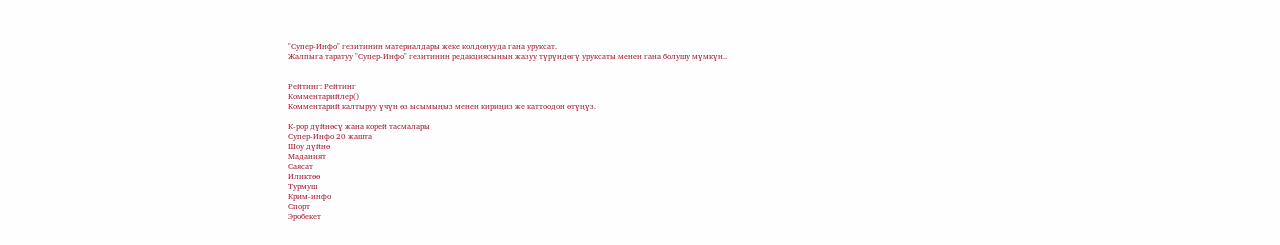"Супер-Инфо" гезитинин материалдары жеке колдонууда гана уруксат.
Жалпыга таратуу "Супер-Инфо" гезитинин редакциясынын жазуу түрүндөгү уруксаты менен гана болушу мүмкүн..


Рейтинг: Рейтинг
Комментарийлер()
Комментарий калтыруу үчүн өз ысымыңыз менен кириңиз же каттоодон өтүңүз.

К-рор дүйнөсү жана корей тасмалары
Супер-Инфо 20 жашта
Шоу дүйнө
Маданият
Саясат
Иликтөө
Турмуш
Крим-инфо
Спорт
Эробекет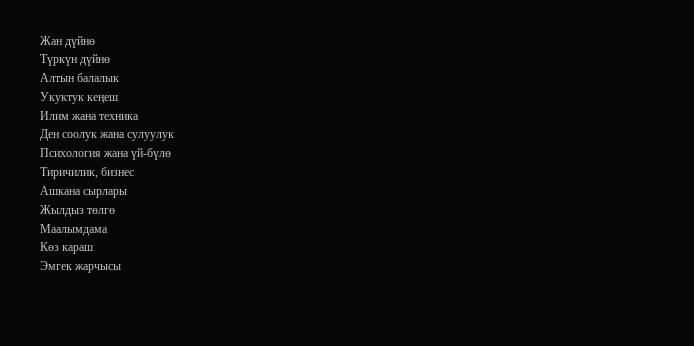Жан дүйнө
Түркүн дүйнө
Алтын балалык
Укуктук кеӊеш
Илим жана техника
Ден соолук жана сулуулук
Психология жана үй-бүлө
Тиричилик, бизнес
Ашкана сырлары
Жылдыз төлгө
Маалымдама
Көз караш
Эмгек жарчысы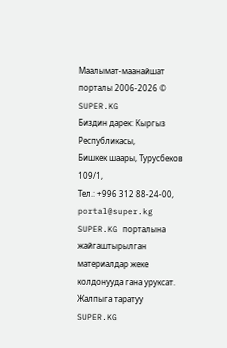Маалымат-маанайшат порталы 2006-2026 © SUPER.KG
Биздин дарек: Кыргыз Республикасы,
Бишкек шаары, Турусбеков 109/1,
Тел.: +996 312 88-24-00, portal@super.kg
SUPER.KG порталына жайгаштырылган материалдар жеке колдонууда гана уруксат.
Жалпыга таратуу SUPER.KG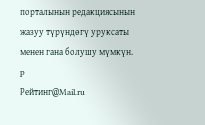порталынын редакциясынын жазуу түрүндөгү уруксаты менен гана болушу мүмкүн.
p
Рейтинг@Mail.ru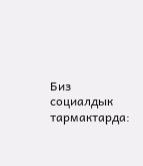Биз социалдык тармактарда: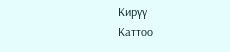Кирүү
Каттоо